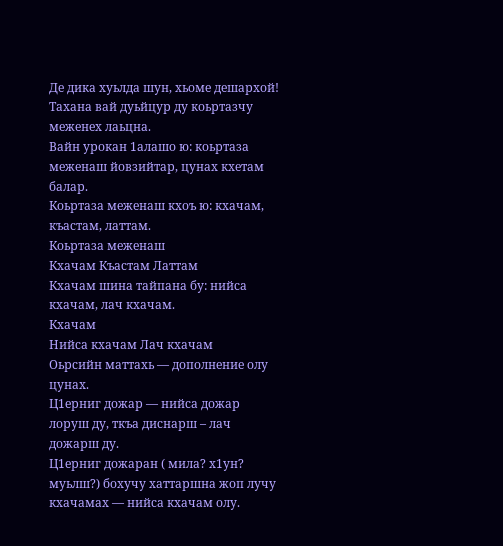Де дика хуьлда шун, хьоме дешархой!
Тахана вай дуьйцур ду коьртазчу меженех лаьцна.
Вайн урокан 1алашо ю: коьртаза меженаш йовзийтар, цунах кхетам балар.
Коьртаза меженаш кхоъ ю: кхачам, къастам, латтам.
Коьртаза меженаш
Кхачам Къастам Латтам
Кхачам шина тайпана бу: нийса кхачам, лач кхачам.
Кхачам
Нийса кхачам Лач кхачам
Оьрсийн маттахь — дополнение олу цунах.
Ц1ерниг дожар — нийса дожар лоруш ду, ткъа диснарш – лач дожарш ду.
Ц1ерниг дожаран ( мила? х1ун? муьлш?) бохучу хаттаршна жоп лучу кхачамах — нийса кхачам олу.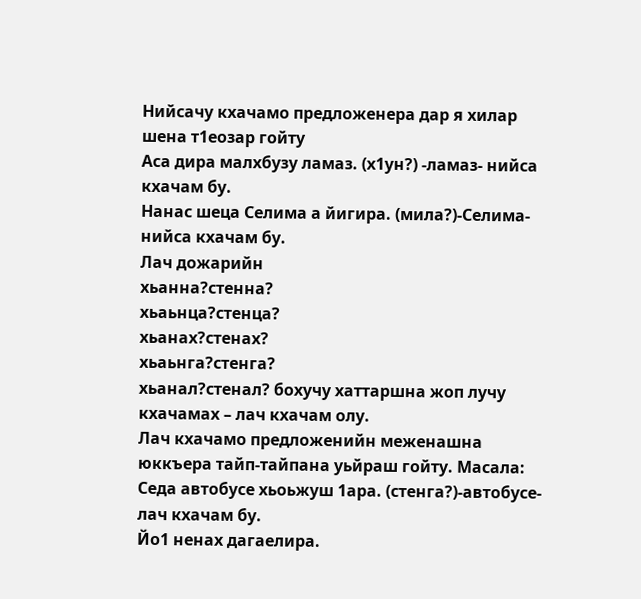Нийсачу кхачамо предложенера дар я хилар шена т1еозар гойту
Аса дира малхбузу ламаз. (х1ун?) -ламаз- нийса кхачам бу.
Нанас шеца Селима а йигира. (мила?)-Селима- нийса кхачам бу.
Лач дожарийн
хьанна?стенна?
хьаьнца?стенца?
хьанах?стенах?
хьаьнга?стенга?
хьанал?стенал? бохучу хаттаршна жоп лучу кхачамах – лач кхачам олу.
Лач кхачамо предложенийн меженашна юккъера тайп-тайпана уьйраш гойту. Масала:
Седа автобусе хьоьжуш 1ара. (стенга?)-автобусе- лач кхачам бу.
Йо1 ненах дагаелира.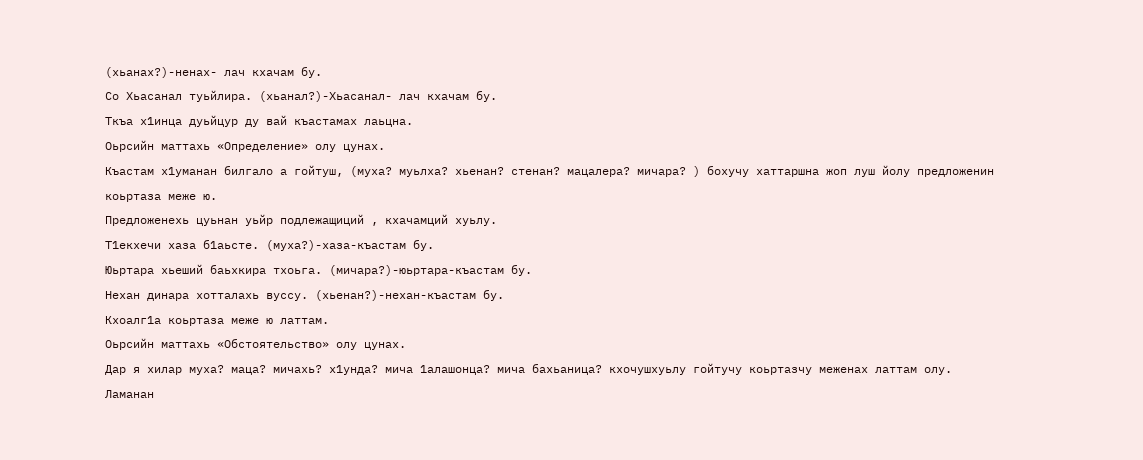(хьанах?)-ненах- лач кхачам бу.
Со Хьасанал туьйлира. (хьанал?)-Хьасанал- лач кхачам бу.
Ткъа х1инца дуьйцур ду вай къастамах лаьцна.
Оьрсийн маттахь «Определение» олу цунах.
Къастам х1уманан билгало а гойтуш, (муха? муьлха? хьенан? стенан? мацалера? мичара? ) бохучу хаттаршна жоп луш йолу предложенин коьртаза меже ю.
Предложенехь цуьнан уьйр подлежащиций , кхачамций хуьлу.
Т1екхечи хаза б1аьсте. (муха?)-хаза-къастам бу.
Юьртара хьеший баьхкира тхоьга. (мичара?)-юьртара-къастам бу.
Нехан динара хотталахь вуссу. (хьенан?)-нехан-къастам бу.
Кхоалг1а коьртаза меже ю латтам.
Оьрсийн маттахь «Обстоятельство» олу цунах.
Дар я хилар муха? маца? мичахь? х1унда? мича 1алашонца? мича бахьаница? кхочушхуьлу гойтучу коьртазчу меженах латтам олу.
Ламанан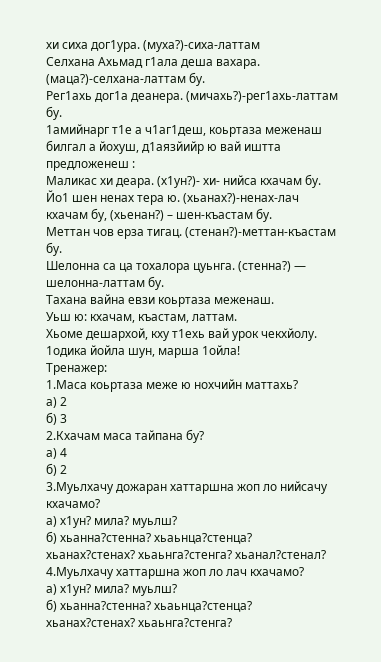хи сиха дог1ура. (муха?)-сиха-латтам
Селхана Ахьмад г1ала деша вахара. (маца?)-селхана-латтам бу.
Рег1ахь дог1а деанера. (мичахь?)-рег1ахь-латтам бу.
1амийнарг т1е а ч1аг1деш, коьртаза меженаш билгал а йохуш, д1аязйийр ю вай иштта предложенеш :
Маликас хи деара. (х1ун?)- хи- нийса кхачам бу.
Йо1 шен ненах тера ю. (хьанах?)-ненах-лач кхачам бу, (хьенан?) – шен-къастам бу.
Меттан чов ерза тигац. (стенан?)-меттан-къастам бу.
Шелонна са ца тохалора цуьнга. (стенна?) — шелонна-латтам бу.
Тахана вайна евзи коьртаза меженаш.
Уьш ю: кхачам, къастам, латтам.
Хьоме дешархой, кху т1ехь вай урок чекхйолу.
1одика йойла шун, марша 1ойла!
Тренажер:
1.Маса коьртаза меже ю нохчийн маттахь?
а) 2
б) 3
2.Кхачам маса тайпана бу?
а) 4
б) 2
3.Муьлхачу дожаран хаттаршна жоп ло нийсачу кхачамо?
а) х1ун? мила? муьлш?
б) хьанна?стенна? хьаьнца?стенца? хьанах?стенах? хьаьнга?стенга? хьанал?стенал?
4.Муьлхачу хаттаршна жоп ло лач кхачамо?
а) х1ун? мила? муьлш?
б) хьанна?стенна? хьаьнца?стенца? хьанах?стенах? хьаьнга?стенга?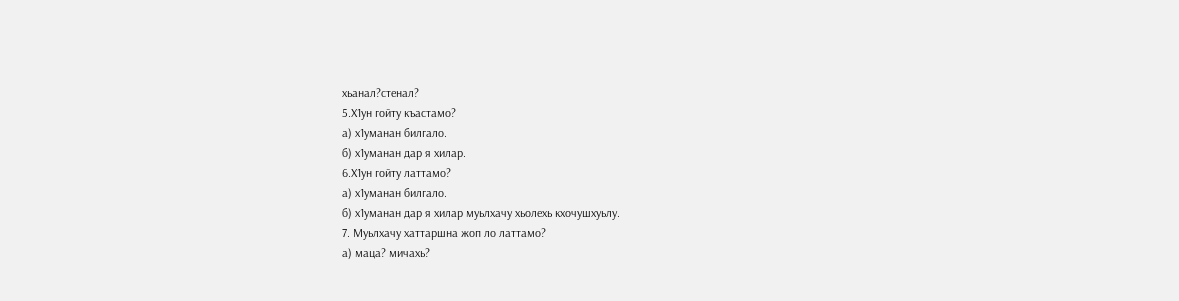хьанал?стенал?
5.Х1ун гойту къастамо?
а) х1уманан билгало.
б) х1уманан дар я хилар.
6.Х1ун гойту латтамо?
а) х1уманан билгало.
б) х1уманан дар я хилар муьлхачу хьолехь кхочушхуьлу.
7. Муьлхачу хаттаршна жоп ло латтамо?
а) маца? мичахь?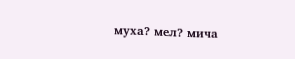муха? мел? мича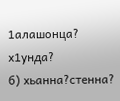1алашонца? х1унда?
б) хьанна?стенна?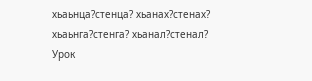хьаьнца?стенца? хьанах?стенах? хьаьнга?стенга? хьанал?стенал?
Урок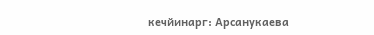кечйинарг: Арсанукаева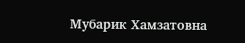Мубарик Хамзатовна